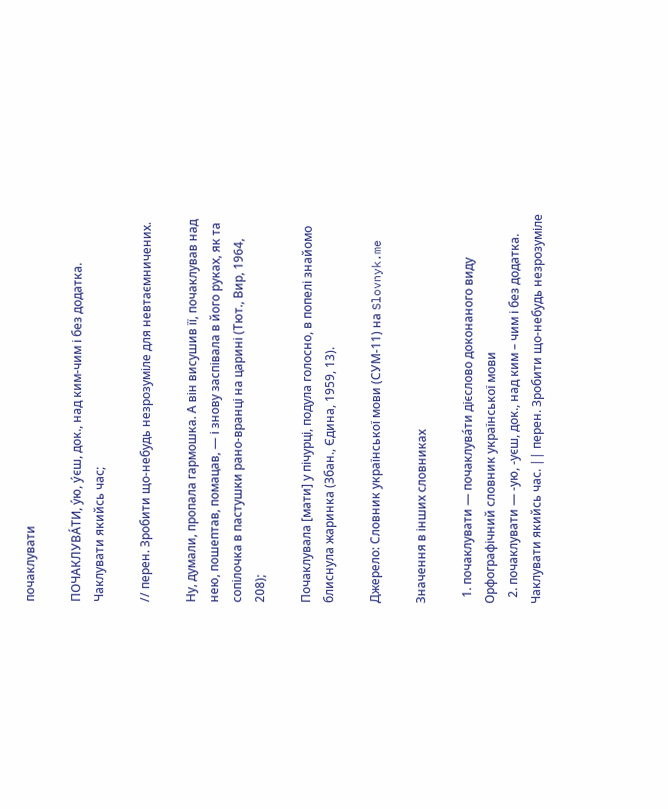почаклувати

ПОЧАКЛУВА́ТИ, у́ю, у́єш, док., над ким-чим і без додатка. Чаклувати якийсь час;

// перен. Зробити що-небудь незрозуміле для невтаємничених.

Ну, думали, пропала гармошка. А він висушив її, почаклував над нею, пошептав, помацав, — і знову заспівала в його руках, як та сопілочка в пастушки рано-вранці на царині (Тют., Вир, 1964, 208);

Почаклувала [мати] у пічурці, подула голосно, в попелі знайомо блиснула жаринка (Збан., Єдина, 1959, 13).

Джерело: Словник української мови (СУМ-11) на Slovnyk.me

Значення в інших словниках

  1. почаклувати — почаклува́ти дієслово доконаного виду Орфографічний словник української мови
  2. почаклувати — -ую, -уєш, док., над ким – чим і без додатка. Чаклувати якийсь час. || перен. Зробити що-небудь незрозуміле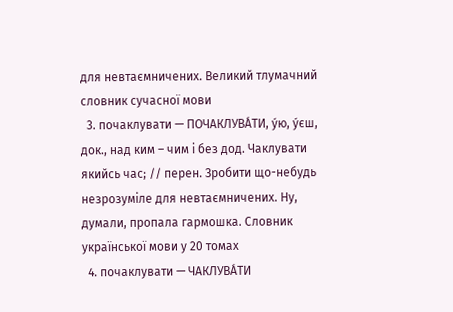для невтаємничених. Великий тлумачний словник сучасної мови
  3. почаклувати — ПОЧАКЛУВА́ТИ, у́ю, у́єш, док., над ким – чим і без дод. Чаклувати якийсь час; // перен. Зробити що-небудь незрозуміле для невтаємничених. Ну, думали, пропала гармошка. Словник української мови у 20 томах
  4. почаклувати — ЧАКЛУВА́ТИ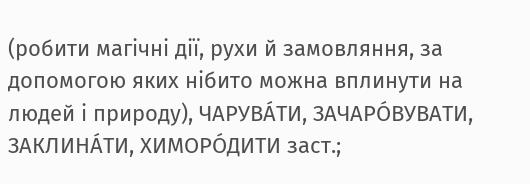(робити магічні дії, рухи й замовляння, за допомогою яких нібито можна вплинути на людей і природу), ЧАРУВА́ТИ, ЗАЧАРО́ВУВАТИ, ЗАКЛИНА́ТИ, ХИМОРО́ДИТИ заст.;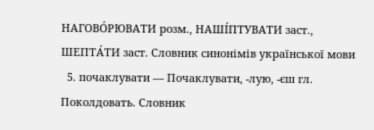НАГОВО́РЮВАТИ розм., НАШІ́ПТУВАТИ заст., ШЕПТА́ТИ заст. Словник синонімів української мови
  5. почаклувати — Почаклувати, -лую, -єш гл. Поколдовать. Словник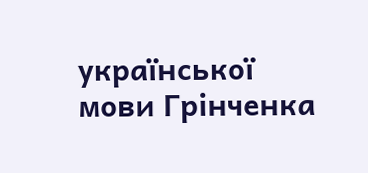української мови Грінченка